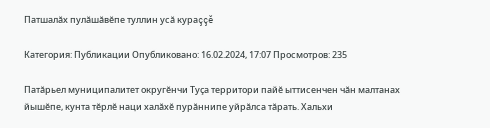Патшалăх пулăшăвĕпе туллин усă кураççĕ

Категория: Публикации Опубликовано: 16.02.2024, 17:07 Просмотров: 235

Патăрьел муниципалитет округĕнчи Туçа территори пайĕ ыттисенчен чăн малтанах йышĕпе, кунта тĕрлĕ наци халăхĕ пурăннипе уйрăлса тăрать. Хальхи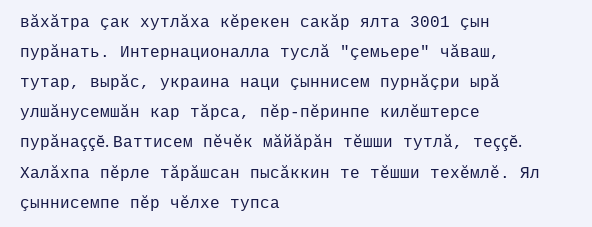вăхăтра çак хутлăха кĕрекен сакăр ялта 3001 çын пурăнать. Интернационалла туслă "çемьере" чăваш, тутар, вырăс, украина наци çыннисем пурнăçри ырă улшăнусемшăн кар тăрса, пĕр-пĕринпе килĕштерсе пурăнаççĕ. Ваттисем пĕчĕк мăйăрăн тĕшши тутлă, теççĕ. Халăхпа пĕрле тăрăшсан пысăккин те тĕшши техĕмлĕ. Ял çыннисемпе пĕр чĕлхе тупса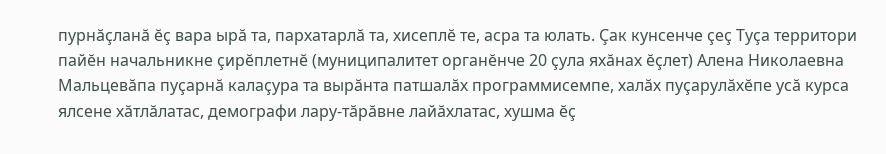пурнăçланă ĕç вара ырă та, пархатарлă та, хисеплĕ те, асра та юлать. Çак кунсенче çеç Туçа территори пайĕн начальникне çирĕплетнĕ (муниципалитет органĕнче 20 çула яхăнах ĕçлет) Алена Николаевна Мальцевăпа пуçарнă калаçура та вырăнта патшалăх программисемпе, халăх пуçарулăхĕпе усă курса ялсене хăтлăлатас, демографи лару-тăрăвне лайăхлатас, хушма ĕç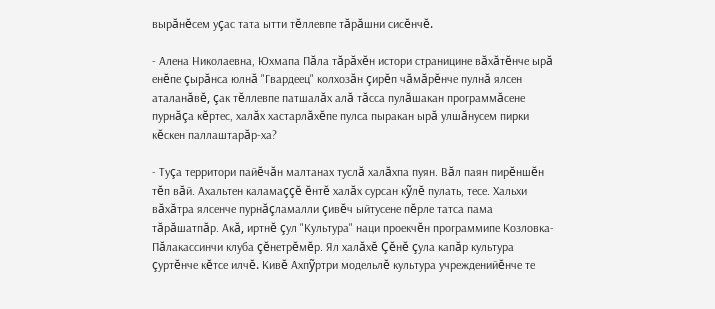вырăнĕсем уçас тата ытти тĕллевпе тăрăшни сисĕнчĕ.

- Алена Николаевна, Юхмапа Пăла тăрăхĕн истори страницине вăхăтĕнче ырă енĕпе çырăнса юлнă "Гвардеец" колхозăн çирĕп чăмăрĕнче пулнă ялсен аталанăвĕ, çак тĕллевпе патшалăх алă тăсса пулăшакан программăсене пурнăçа кĕртес, халăх хастарлăхĕпе пулса пыракан ырă улшăнусем пирки кĕскен паллаштарăр-ха?

- Туçа территори пайĕчăн малтанах туслă халăхпа пуян. Вăл паян пирĕншĕн тĕп вăй. Ахальтен каламаççĕ ĕнтĕ халăх сурсан кỹлĕ пулать, тесе. Хальхи вăхăтра ялсенче пурнăçламалли çивĕч ыйтусене пĕрле татса пама тăрăшатпăр. Акă, иртнĕ çул "Культура" наци проекчĕн программипе Козловка-Пăлакассинчи клуба çĕнетрĕмĕр. Ял халăхĕ Çĕнĕ çула капăр культура çуртĕнче кĕтсе илчĕ. Кивĕ Ахпỹртри модельлĕ культура учрежденийĕнче те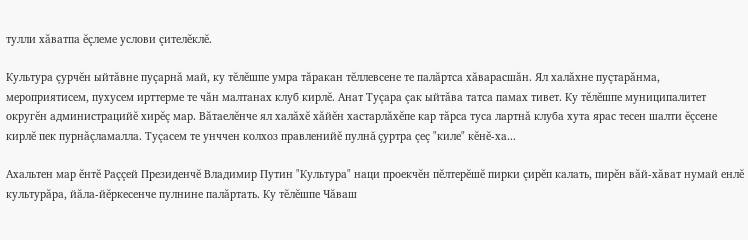тулли хăватпа ĕçлеме услови çителĕклĕ.

Культура çурчĕн ыйтăвне пуçарнă май, ку тĕлĕшпе умра тăракан тĕллевсене те палăртса хăварасшăн. Ял халăхне пуçтарăнма, мероприятисем, пухусем ирттерме те чăн малтанах клуб кирлĕ. Анат Туçара çак ыйтăва татса памах тивет. Ку тĕлĕшпе муниципалитет округĕн администрацийĕ хирĕç мар. Вăтаелĕнче ял халăхĕ хăйĕн хастарлăхĕпе кар тăрса туса лартнă клуба хута ярас тесен шалти ĕçсене кирлĕ пек пурнăçламалла. Туçасем те унччен колхоз правленийĕ пулнă çуртра çеç "киле" кĕнĕ-ха...

Ахальтен мар ĕнтĕ Раççей Президенчĕ Владимир Путин "Культура" наци проекчĕн пĕлтерĕшĕ пирки çирĕп калать, пирĕн вăй-хăват нумай енлĕ культурăра, йăла-йĕркесенче пулнине палăртать. Ку тĕлĕшпе Чăваш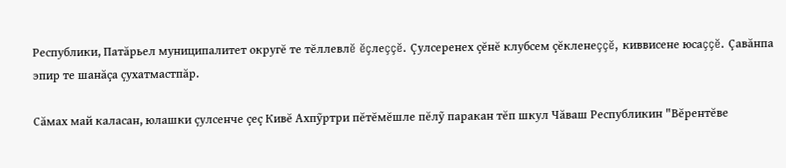Республики, Патăрьел муниципалитет округĕ те тĕллевлĕ ĕçлеççĕ. Çулсеренех çĕнĕ клубсем çĕкленеççĕ, киввисене юсаççĕ. Çавăнпа эпир те шанăçа çухатмастпăр.

Сăмах май каласан, юлашки çулсенче çеç Кивĕ Ахпỹртри пĕтĕмĕшле пĕлỹ паракан тĕп шкул Чăваш Республикин "Вĕрентĕве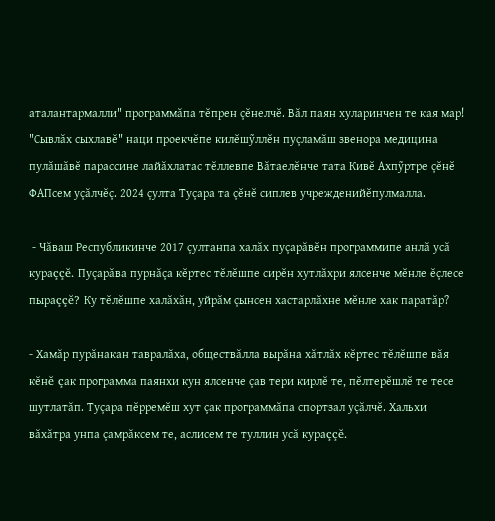аталантармалли" программăпа тĕпрен çĕнелчĕ. Вăл паян хуларинчен те кая мар! "Сывлăх сыхлавĕ" наци проекчĕпе килĕшỹллĕн пуçламăш звенора медицина пулăшăвĕ парассине лайăхлатас тĕллевпе Вăтаелĕнче тата Кивĕ Ахпỹртре çĕнĕ ФАПсем уçăлчĕç. 2024 çулта Туçара та çĕнĕ сиплев учрежденийĕпулмалла.

 - Чăваш Республикинче 2017 çултанпа халăх пуçарăвĕн программипе анлă усă кураççĕ. Пуçарăва пурнăçа кĕртес тĕлĕшпе сирĕн хутлăхри ялсенче мĕнле ĕçлесе пыраççĕ? Ку тĕлĕшпе халăхăн, уйрăм çынсен хастарлăхне мĕнле хак паратăр?

- Хамăр пурăнакан тавралăха, обществăлла вырăна хăтлăх кĕртес тĕлĕшпе вăя кĕнĕ çак программа паянхи кун ялсенче çав тери кирлĕ те, пĕлтерĕшлĕ те тесе шутлатăп. Туçара пĕрремĕш хут çак программăпа спортзал уçăлчĕ. Хальхи вăхăтра унпа çамрăксем те, аслисем те туллин усă кураççĕ.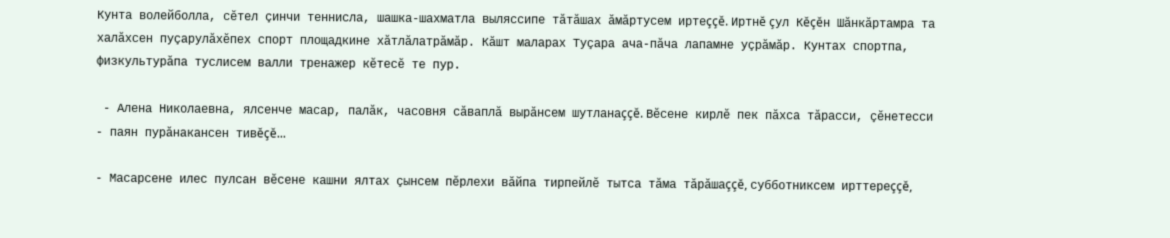Кунта волейболла, сĕтел çинчи теннисла, шашка-шахматла выляссипе тăтăшах ăмăртусем иртеççĕ. Иртнĕ çул Кĕçĕн Шăнкăртамра та халăхсен пуçарулăхĕпех спорт площадкине хăтлăлатрăмăр. Кăшт маларах Туçара ача-пăча лапамне уçрăмăр. Кунтах спортпа, физкультурăпа туслисем валли тренажер кĕтесĕ те пур.

 - Алена Николаевна, ялсенче масар, палăк, часовня сăваплă вырăнсем шутланаççĕ. Вĕсене кирлĕ пек пăхса тăрасси, çĕнетесси - паян пурăнакансен тивĕçĕ...

- Масарсене илес пулсан вĕсене кашни ялтах çынсем пĕрлехи вăйпа тирпейлĕ тытса тăма тăрăшаççĕ, субботниксем ирттереççĕ,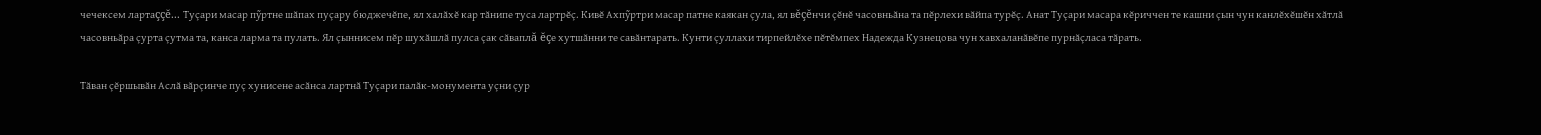чечексем лартаççĕ... Туçари масар пỹртне шăпах пуçару бюджечĕпе, ял халăхĕ кар тăнипе туса лартрĕç. Кивĕ Ахпỹртри масар патне каякан çула, ял вĕçĕнчи çĕнĕ часовньăна та пĕрлехи вăйпа турĕç. Анат Туçари масара кĕриччен те кашни çын чун канлĕхĕшĕн хăтлă часовньăра çурта çутма та, канса ларма та пулать. Ял çыннисем пĕр шухăшлă пулса çак сăваплă ĕçе хутшăнни те савăнтарать. Кунти çуллахи тирпейлĕхе пĕтĕмпех Надежда Кузнецова чун хавхаланăвĕпе пурнăçласа тăрать.

Тăван çĕршывăн Аслă вăрçинче пуç хунисене асăнса лартнă Туçари палăк-монумента уçни çур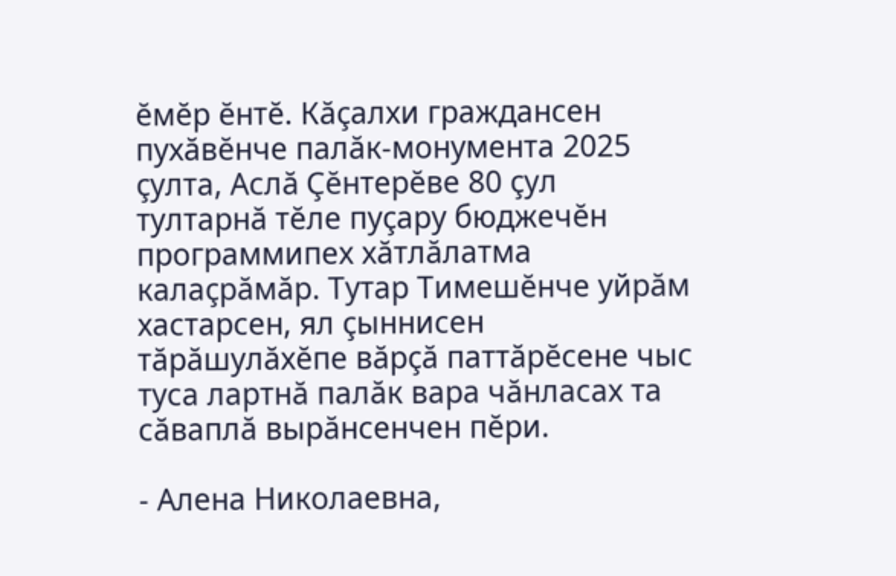ĕмĕр ĕнтĕ. Кăçалхи граждансен пухăвĕнче палăк-монумента 2025 çулта, Аслă Çĕнтерĕве 80 çул тултарнă тĕле пуçару бюджечĕн программипех хăтлăлатма калаçрăмăр. Тутар Тимешĕнче уйрăм хастарсен, ял çыннисен тăрăшулăхĕпе вăрçă паттăрĕсене чыс туса лартнă палăк вара чăнласах та сăваплă вырăнсенчен пĕри.

- Алена Николаевна,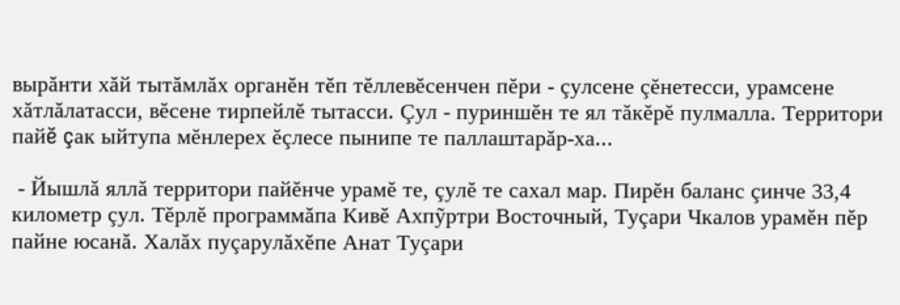вырăнти хăй тытăмлăх органĕн тĕп тĕллевĕсенчен пĕри - çулсене çĕнетесси, урамсене хăтлăлатасси, вĕсене тирпейлĕ тытасси. Çул - пуриншĕн те ял тăкĕрĕ пулмалла. Территори пайĕ çак ыйтупа мĕнлерех ĕçлесе пынипе те паллаштарăр-ха...

 - Йышлă яллă территори пайĕнче урамĕ те, çулĕ те сахал мар. Пирĕн баланс çинче 33,4 километр çул. Тĕрлĕ программăпа Кивĕ Ахпỹртри Восточный, Туçари Чкалов урамĕн пĕр пайне юсанă. Халăх пуçарулăхĕпе Анат Туçари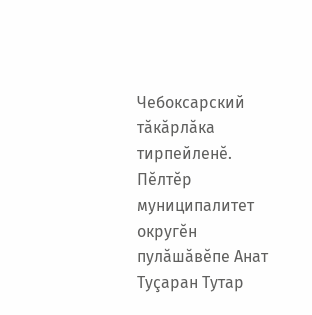Чебоксарский тăкăрлăка тирпейленĕ. Пĕлтĕр муниципалитет округĕн пулăшăвĕпе Анат Туçаран Тутар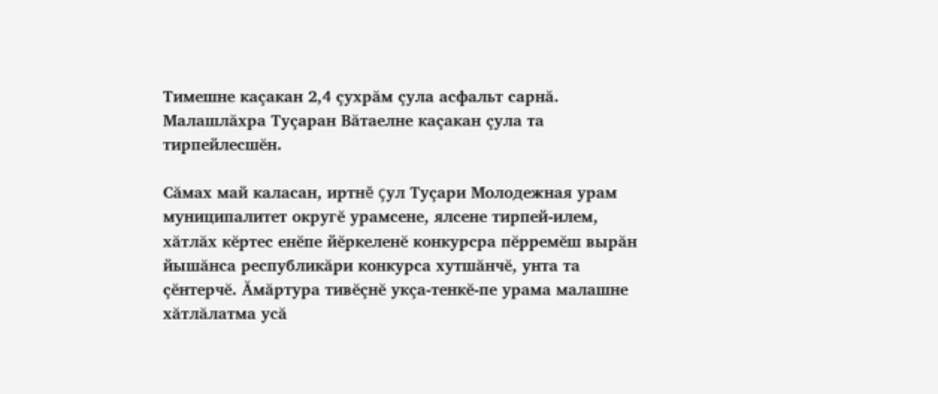Тимешне каçакан 2,4 çухрăм çула асфальт сарнă. Малашлăхра Туçаран Вăтаелне каçакан çула та тирпейлесшĕн.

Сăмах май каласан, иртнĕ çул Туçари Молодежная урам муниципалитет округĕ урамсене, ялсене тирпей-илем, хăтлăх кĕртес енĕпе йĕркеленĕ конкурсра пĕрремĕш вырăн йышăнса республикăри конкурса хутшăнчĕ, унта та çĕнтерчĕ. Ăмăртура тивĕçнĕ укçа-тенкĕ-пе урама малашне хăтлăлатма усă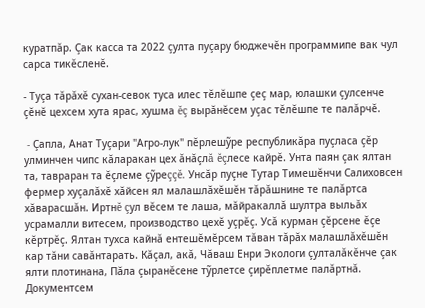куратпăр. Çак касса та 2022 çулта пуçару бюджечĕн программипе вак чул сарса тикĕсленĕ.

- Туçа тăрăхĕ сухан-севок туса илес тĕлĕшпе çеç мар, юлашки çулсенче çĕнĕ цехсем хута ярас, хушма ĕç вырăнĕсем уçас тĕлĕшпе те палăрчĕ.

 - Çапла, Анат Туçари "Агро-лук" пĕрлешỹре республикăра пуçласа çĕр улминчен чипс кăларакан цех ăнăçлă ĕçлесе кайрĕ. Унта паян çак ялтан та, тавраран та ĕçлеме çỹреççĕ. Унсăр пуçне Тутар Тимешĕнчи Салиховсен фермер хуçалăхĕ хăйсен ял малашлăхĕшĕн тăрăшнине те палăртса хăварасшăн. Иртнĕ çул вĕсем те лаша, мăйракаллă шултра выльăх усрамалли витесем, производство цехĕ уçрĕç. Усă курман çĕрсене ĕçе кĕртрĕç. Ялтан тухса кайнă ентешĕмĕрсем тăван тăрăх малашлăхĕшĕн кар тăни савăнтарать. Кăçал, акă, Чăваш Енри Экологи çулталăкĕнче çак ялти плотинана, Пăла çыранĕсене тỹрлетсе çирĕплетме палăртнă. Документсем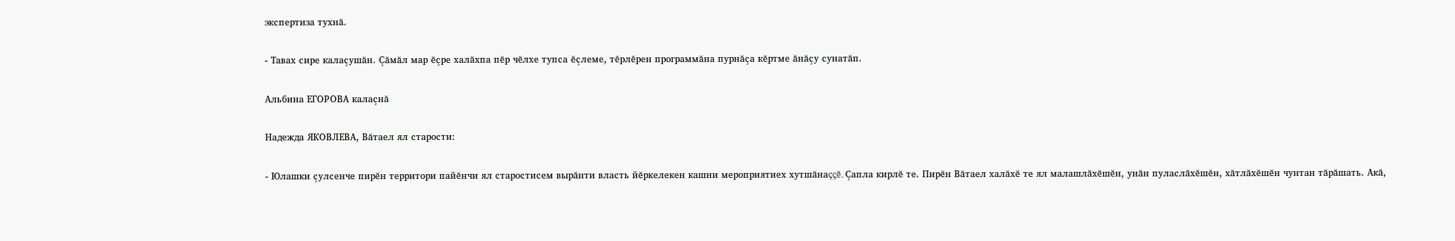экспертиза тухнă.

- Тавах сире калаçушăн. Çăмăл мар ĕçре халăхпа пĕр чĕлхе тупса ĕçлеме, тĕрлĕрен программăна пурнăçа кĕртме ăнăçу сунатăп.

Альбина ЕГОРОВА калаçнă

Надежда ЯКОВЛЕВА, Вăтаел ял старости:

- Юлашки çулсенче пирĕн территори пайĕнчи ял старостисем вырăнти власть йĕркелекен кашни мероприятиех хутшăнаççĕ. Çапла кирлĕ те. Пирĕн Вăтаел халăхĕ те ял малашлăхĕшĕн, унăн пуласлăхĕшĕн, хăтлăхĕшĕн чунтан тăрăшать. Акă,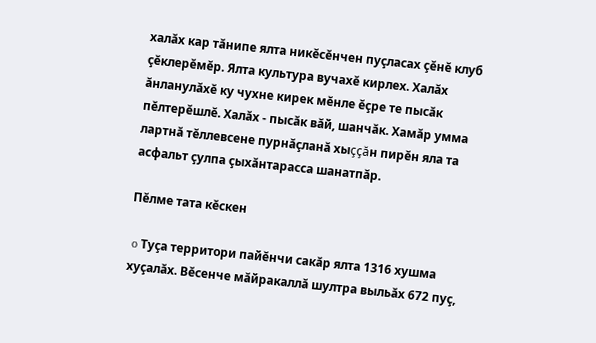халăх кар тăнипе ялта никĕсĕнчен пуçласах çĕнĕ клуб çĕклерĕмĕр. Ялта культура вучахĕ кирлех. Халăх ăнланулăхĕ ку чухне кирек мĕнле ĕçре те пысăк пĕлтерĕшлĕ. Халăх - пысăк вăй, шанчăк. Хамăр умма лартнă тĕллевсене пурнăçланă хыççăн пирĕн яла та асфальт çулпа çыхăнтарасса шанатпăр.

Пĕлме тата кĕскен

 o Туçа территори пайĕнчи сакăр ялта 1316 хушма хуçалăх. Вĕсенче мăйракаллă шултра выльăх 672 пуç,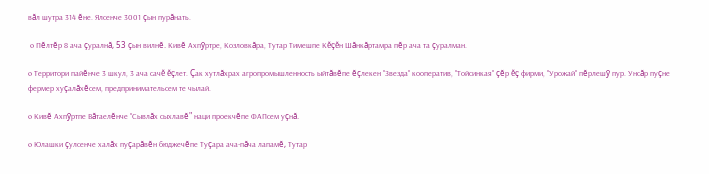вăл шутра 314 ĕне. Ялсенче 3001 çын пурăнать.

 o Пĕлтĕр 8 ача çуралнă, 53 çын вилнĕ. Кивĕ Ахпỹртре, Козловкăра, Тутар Тимешпе Кĕçĕн Шăнкăртамра пĕр ача та çуралман.

o Территори пайĕнче 3 шкул, 3 ача сачĕ ĕçлет. Çак хутлăхрах агропромышленность ыйтăвĕпе ĕçлекен "Звезда" кооператив, "Тойсинкая" çĕр ĕç фирми, "Урожай" пĕрлешỹ пур. Унсăр пуçне фермер хуçалăхĕсем, предпринимательсем те чылай.

o Кивĕ Ахпỹртпе Вăтаелĕнче "Сывлăх сыхлавĕ" наци проекчĕпе ФАПсем уçнă.

o Юлашки çулсенче халăх пуçарăвĕн бюджечĕпе Туçара ача-пăча лапамĕ, Тутар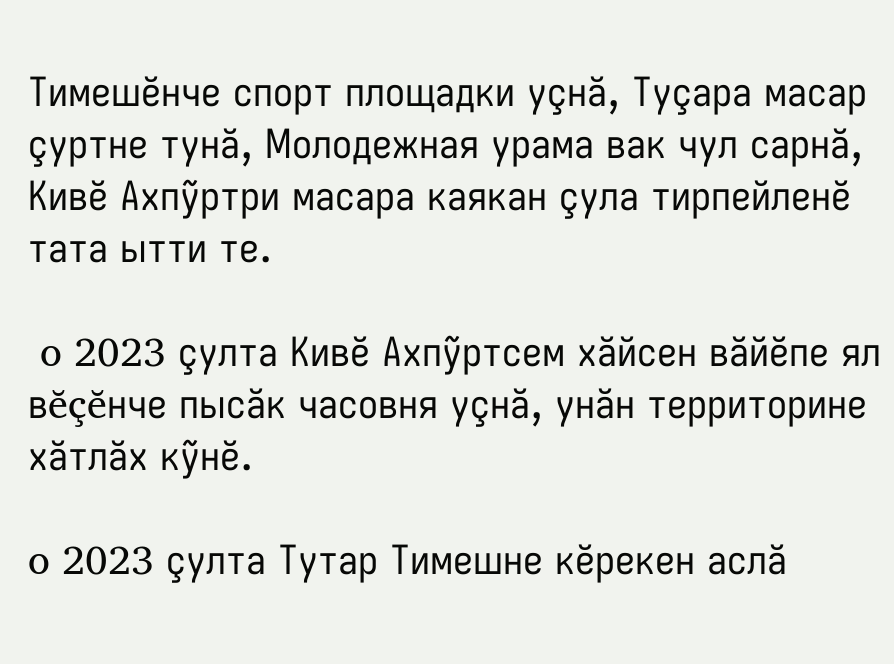Тимешĕнче спорт площадки уçнă, Туçара масар çуртне тунă, Молодежная урама вак чул сарнă, Кивĕ Ахпỹртри масара каякан çула тирпейленĕ тата ытти те.

 o 2023 çулта Кивĕ Ахпỹртсем хăйсен вăйĕпе ял вĕçĕнче пысăк часовня уçнă, унăн территорине хăтлăх кỹнĕ.

o 2023 çулта Тутар Тимешне кĕрекен аслă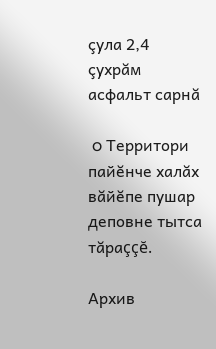çула 2,4 çухрăм асфальт сарнă

 o Территори пайĕнче халăх вăйĕпе пушар деповне тытса тăраççĕ.

Архив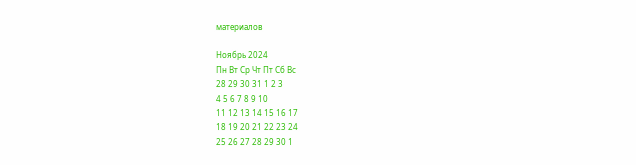материалов

Ноябрь 2024
Пн Вт Ср Чт Пт Сб Вс
28 29 30 31 1 2 3
4 5 6 7 8 9 10
11 12 13 14 15 16 17
18 19 20 21 22 23 24
25 26 27 28 29 30 1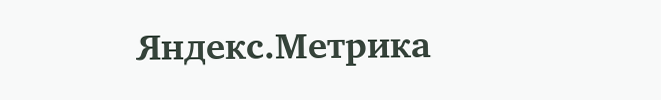Яндекс.Метрика